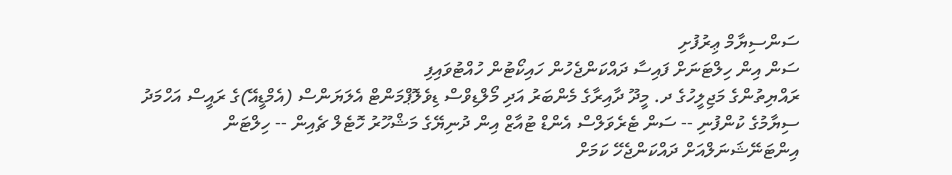ސަންސިޔާމް ޢިރުފުށި
ސަން އިން ހިލްޓަނަށް ފައިސާ ދައްކަންޖެހުން ހައިކޯޓުން ހުއްޓުވައިފި
ރައްޔިތުންގެ މަޖިލީހުގެ ދ. މީދޫ ދާއިރާގެ މެންބަރު އަދި މޯލްޑިވްސް ޑިވެލޮޕްމަންޓް އެލަޔަންސް (އެމްޑީއޭ)ގެ ރައީސް އަހްމަދު ސިޔާމުގެ ކުންފުނި -- ސަން ޓެރެވަލްސް އެންޑް ޓުއާޒް އިން ދުނިޔޭގެ މަޝްހޫރު ހޮޓެލް ޗެއިން -- ހިލްޓަން އިންޓަނޭޝަނަލްއަށް ދައްކަންޖެހޭ ކަމަށް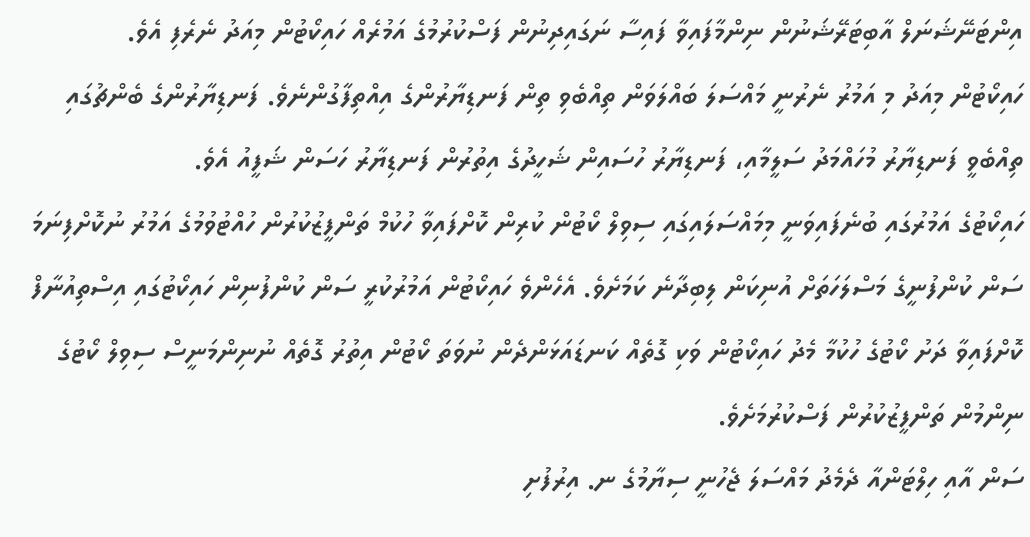އިންޓަނޭޝަނަލް އާބިޓަރޭޝަނުން ނިންމާފައިވާ ފައިސާ ނަގައިދިނުން ފަސްކުރުމުގެ އަމުރެއް ހައިކޯޓުން މިއަދު ނެރެފި އެވެ.
ހައިކޯޓުން މިއަދު މި އަމުރު ނެރުނީ މައްސަލަ ބައްލަވަން ތިއްބެވި ތިން ފަނޑިޔާރުންގެ އިއްތިފާގުންނެވެ. ފަނޑިޔާރުންގެ ބެންޗުގައި ތިއްބެވީ ފަނޑިޔާރު މުހައްމަދު ސަލީމާއި، ފަނޑިޔާރު ހުސައިން ޝަހީދުގެ އިތުރުން ފަނޑިޔާރު ހަސަން ޝަފީއު އެވެ.
ހައިކޯޓުގެ އަމުރުގައި ބުނެފައިވަނީ މިމައްސަލައިގައި ސިވިލް ކޯޓުން ކުރިން ކޮށްފައިވާ ހުކުމް ތަންފީޒުކުރުން ހުއްޓުވުމުގެ އަމުރު ނުކޮށްފިނަމަ ސަން ކުންފުނީގެ މަސްލަހަތަށް އުނިކަން ލިބިދާނެ ކަމަށެވެ. އެހެންވެ ހައިކޯޓުން އަމުރުކުރީ ސަން ކުންފުނިން ހައިކޯޓުގައި އިސްތިއުނާފް ކޮށްފައިވާ ދަށު ކޯޓުގެ ހުކުމާ މެދު ހައިކޯޓުން ވަކި ގޮތެއް ކަނޑައަޅަންދެން ނުވަތަ ކޯޓުން އިތުރު ގޮތެއް ނުނިންމަނީސް ސިވިލް ކޯޓުގެ ނިންމުން ތަންފީޒުކުރުން ފަސްކުރުމަށެވެ.
ސަން އާއި ހިލްޓަންއާ ދެމެދު މައްސަލަ ޖެހުނީ ސިޔާމުގެ ނ. އިރުފުށި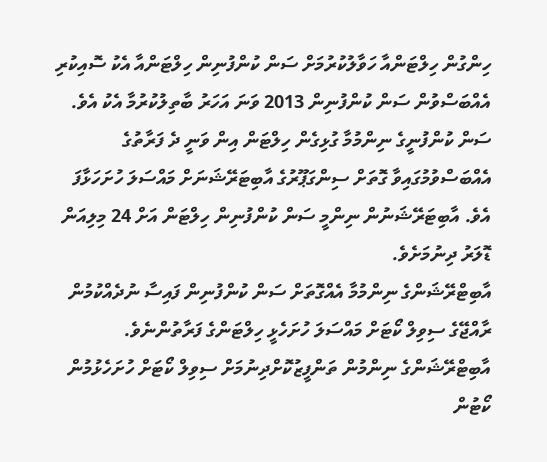ހިންގުން ހިލްޓަންއާ ހަވާލުކުރުމަށް ސަން ކުންފުނިން ހިލްޓަންއާ އެކު ސޮއިކުރި އެއްބަސްވުން ސަން ކުންފުނިން 2013 ވަނަ އަހަރު ބާތިލުކުރުމާ އެކު އެވެ. ސަން ކުންފުނީގެ ނިންމުމާ ގުޅިގެން ހިލްޓަން އިން ވަނީ ދެ ފަރާތުގެ އެއްބަސްވުމުގައިވާ ގޮތަށް ސިންގަޕޫރުގެ އާބިޓަރޭޝަނަށް މައްސަލަ ހުށަހަޅާފަ އެވެ. އާބިޓަރޭޝަނުން ނިންމީ ސަން ކުންފުނިން ހިލްޓަން އަށް 24 މިލިއަން ޑޮލަރު ދިނުމަށެވެ.
އާބިޓްރޭޝަންގެ ނިންމުމާ އެއްގޮތަށް ސަން ކުންފުނިން ފައިސާ ނުދެއްކުމުން ރާއްޖޭގެ ސިވިލް ކޯޓަށް މައްސަލަ ހުށަހެޅީ ހިލްޓަންގެ ފަރާތުންނެވެ. އާބިޓްރޭޝަންގެ ނިންމުން ތަންފީޒުކޮށްދިނުމަށް ސިވިލް ކޯޓަށް ހުށަހެޅުމުން ކޯޓުން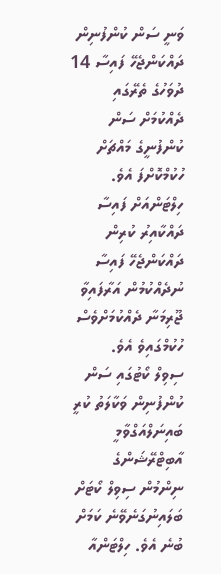ވަނީ ސަން ކުންފުނިން ދައްކަންޖެހޭ ފައިސާ 14 ދުވަހުގެ ތެރޭގައި ދެއްކުމަށް ސަން ކުންފުނީގެ މައްޗަށް ހުކުމްކޮށްފަ އެވެ. ހިލްޓަންއަށް ފައިސާ ދައްކާއިރު ކުރިން ދައްކަންޖެހޭ ފައިސާ ނުދެއްކުމުން އަރާފައިވާ ޖޫރިމަނާ ދެއްކުމަށްވެސް ހުކުމްގައިވެ އެވެ.
ސިވިލް ކޯޓުގައި ސަން ކުންފުނިން ވަކާލަތު ކުރީ ބައިނަލްއަގްވާމީ އާބިޓްރޭޝަންގެ ނިންމުން ސިވިލް ކޯޓަށް ބަލައިނުގަނެވޭނެ ކަމަށް ބުނެ އެވެ. ހިލްޓަންއާ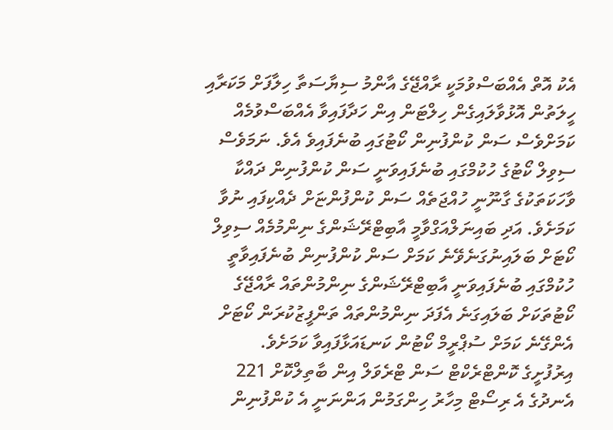އެކު އޮތް އެއްބަސްވުމަކީ ރާއްޖޭގެ އާންމު ސިޔާސަތާ ހިލާފަށް މަކަރާއި ހީލަތުން އޮޅުވާލައިގެން ހިލްޓަން އިން ހަދާފައިވާ އެއްބަސްވުމެއް ކަމަށްވެސް ސަން ކުންފުނިން ކޯޓުގައި ބުނެފައިވެ އެވެ. ނަމަވެސް ސިވިލް ކޯޓުގެ ހުކުމްގައި ބުނެފައިވަނީ ސަން ކުންފުނިން ދައްކާ ވާހަކަތަކުގެ ގާނޫނީ ހުއްޖަތެއް ސަން ކުންފުންޏަށް ދެއްކިފައި ނުވާ ކަމަށެވެ. އަދި ބައިނަލްއަގްވާމީ އާބިޓްރޭޝަންގެ ނިންމުމެއް ސިވިލް ކޯޓަށް ބަލައިނުގަނެވޭނެ ކަމަށް ސަން ކުންފުނިން ބުނެފައިވާތީ ހުކުމްގައި ބުނެފައިވަނީ އާބިޓްރޭޝަންގެ ނިންމުންތައް ރާއްޖޭގެ ކޯޓުތަކަށް ބަލައިގަނެ އެފަދަ ނިންމުންތައް ތަންފީޒުކުރަން ކޯޓަށް އެންގޭނެ ކަމަށް ސުޕްރީމް ކޯޓުން ކަނޑައަޅާފައިވާ ކަމަށެވެ.
އިރުފުށީގެ ކޮންޓްރެކްޓް ސަން ޓްރެވަލް އިން ބާތިލްކޮށް 221 އެނދުގެ އެ ރިސޯޓް މިހާރު ހިންގަމުން އަންނަނީ އެ ކުންފުނިން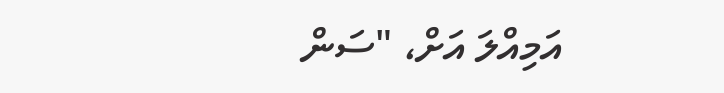އަމިއްލަ އަށް، "ސަން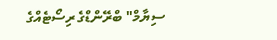ސިޔާމް" ބްރޭންޑްގެ ރިސޯޓެއްގެ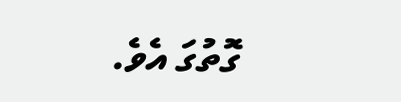ގޮތުގަ އެވެ.